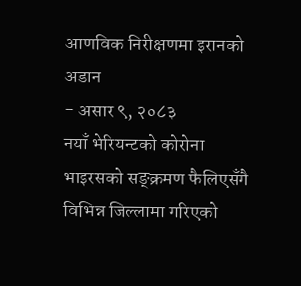आणविक निरीक्षणमा इरानको अडान
- असार ९, २०८३
नयाँ भेरियन्टको कोरोना भाइरसको सङ्क्रमण फैलिएसँगै विभिन्न जिल्लामा गरिएको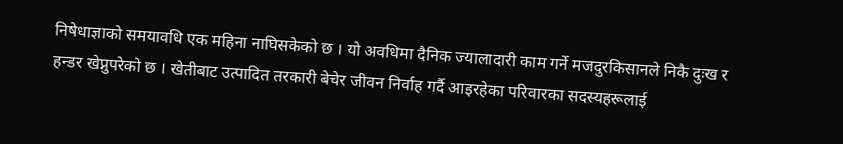निषेधाज्ञाको समयावधि एक महिना नाघिसकेको छ । यो अवधिमा दैनिक ज्यालादारी काम गर्ने मजदुरकिसानले निकै दुःख र हन्डर खेप्नुपरेको छ । खेतीबाट उत्पादित तरकारी बेचेर जीवन निर्वाह गर्दै आइरहेका परिवारका सदस्यहरूलाई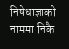निषेधाज्ञाको नाममा निकै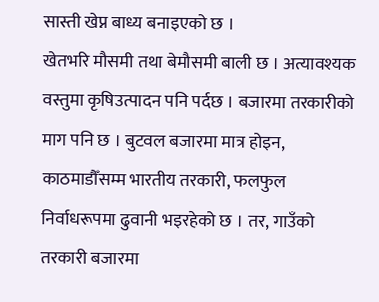सास्ती खेप्न बाध्य बनाइएको छ ।
खेतभरि मौसमी तथा बेमौसमी बाली छ । अत्यावश्यक वस्तुमा कृषिउत्पादन पनि पर्दछ । बजारमा तरकारीको माग पनि छ । बुटवल बजारमा मात्र होइन, काठमाडौँसम्म भारतीय तरकारी, फलफुल निर्वाधरूपमा ढुवानी भइरहेको छ । तर, गाउँको तरकारी बजारमा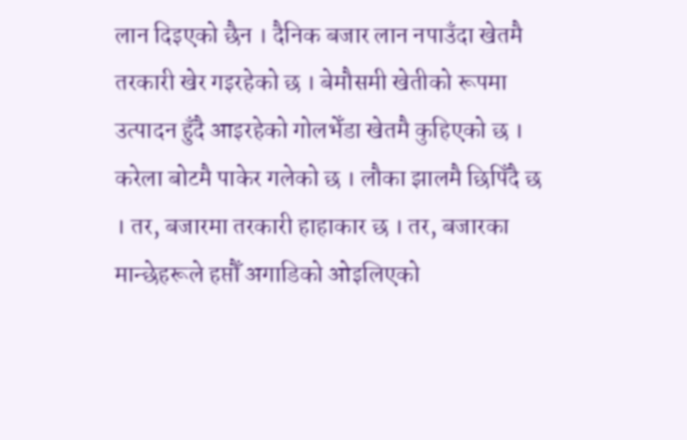लान दिइएको छैन । दैनिक बजार लान नपाउँदा खेतमै तरकारी खेर गइरहेको छ । बेमौसमी खेतीको रूपमा उत्पादन हुँदै आइरहेको गोलभेँडा खेतमै कुहिएको छ । करेला बोटमै पाकेर गलेको छ । लौका झालमै छिपिँदै छ । तर, बजारमा तरकारी हाहाकार छ । तर, बजारका मान्छेहरूले हप्तौँ अगाडिको ओइलिएको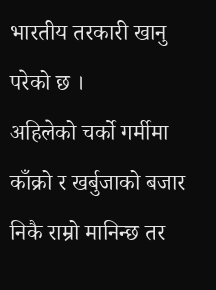भारतीय तरकारी खानु परेको छ ।
अहिलेको चर्को गर्मीमा काँक्रो र खर्बुजाको बजार निकै राम्रो मानिन्छ तर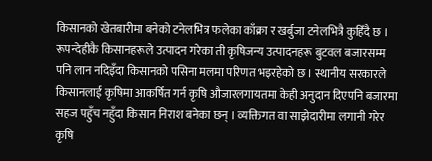किसानको खेतबारीमा बनेको टनेलभित्र फलेका काँक्रा र खर्बुजा टनेलभित्रै कुहिँदै छ । रूपन्देहीकै किसानहरूले उत्पादन गरेका ती कृषिजन्य उत्पादनहरू बुटवल बजारसम्म पनि लान नदिइँदा किसानको पसिना मलमा परिणत भइरहेको छ । स्थानीय सरकारले किसानलाई कृषिमा आकर्षित गर्न कृषि औजारलगायतमा केही अनुदान दिएपनि बजारमा सहज पहुँच नहुँदा किसान निराश बनेका छन् । व्यक्तिगत वा साझेदारीमा लगानी गरेर कृषि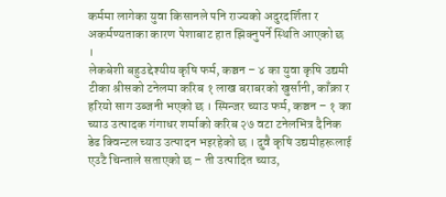कर्ममा लागेका युवा किसानले पनि राज्यको अदुरदर्शिता र अकर्मण्यताका कारण पेशाबाट हात झिक्नुपर्ने स्थिति आएको छ ।
लेकबेशी बहुउद्देश्यीय कृषि फर्म, कञ्चन – ४ का युवा कृषि उद्यमी टीका श्रीसको टनेलमा करिब १ लाख बराबरको खुर्सानी, काँक्रा र हरियो साग उब्जनी भएको छ । स्पिन्जर च्याउ फर्म, कञ्चन – १ का च्याउ उत्पादक गंगाधर शर्माको करिब २७ वटा टनेलभित्र दैनिक डेढ क्विन्टल च्याउ उत्पादन भइरहेको छ । दुवै कृषि उद्यमीहरूलाई एउटै चिन्ताले सताएको छ – ती उत्पादित च्याउ,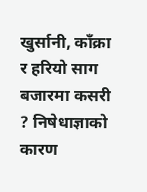खुर्सानी, काँक्रा र हरियो साग बजारमा कसरी ? निषेधाज्ञाको कारण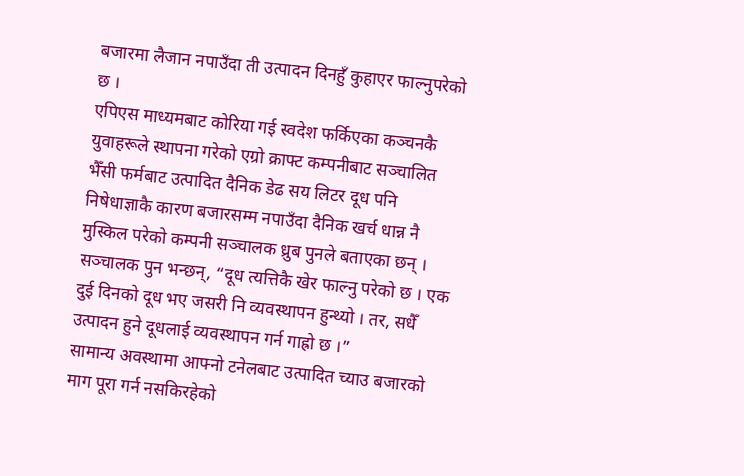बजारमा लैजान नपाउँदा ती उत्पादन दिनहुँ कुहाएर फाल्नुपरेको छ ।
एपिएस माध्यमबाट कोरिया गई स्वदेश फर्किएका कञ्चनकै युवाहरूले स्थापना गरेको एग्रो क्राफ्ट कम्पनीबाट सञ्चालित भैँसी फर्मबाट उत्पादित दैनिक डेढ सय लिटर दूध पनि निषेधाज्ञाकै कारण बजारसम्म नपाउँदा दैनिक खर्च धान्न नै मुस्किल परेको कम्पनी सञ्चालक ध्रुब पुनले बताएका छन् । सञ्चालक पुन भन्छन्, “दूध त्यत्तिकै खेर फाल्नु परेको छ । एक दुई दिनको दूध भए जसरी नि व्यवस्थापन हुन्थ्यो । तर, सधैँ उत्पादन हुने दूधलाई व्यवस्थापन गर्न गाह्रो छ ।”
सामान्य अवस्थामा आफ्नो टनेलबाट उत्पादित च्याउ बजारको माग पूरा गर्न नसकिरहेको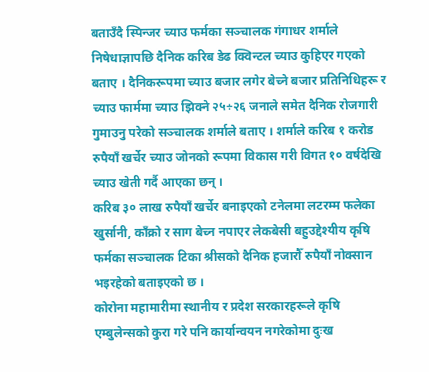बताउँदै स्पिन्जर च्याउ फर्मका सञ्चालक गंगाधर शर्माले निषेधाज्ञापछि दैनिक करिब डेढ क्विन्टल च्याउ कुहिएर गएको बताए । दैनिकरूपमा च्याउ बजार लगेर बेच्ने बजार प्रतिनिधिहरू र च्याउ फार्ममा च्याउ झिक्ने २५÷२६ जनाले समेत दैनिक रोजगारी गुमाउनु परेको सञ्चालक शर्माले बताए । शर्माले करिब १ करोड रुपैयाँ खर्चेर च्याउ जोनको रूपमा विकास गरी विगत १० वर्षदेखि च्याउ खेती गर्दै आएका छन् ।
करिब ३० लाख रुपैयाँ खर्चेर बनाइएको टनेलमा लटरम्म फलेका खुर्सानी, काँक्रो र साग बेच्न नपाएर लेकबेसी बहुउद्देश्यीय कृषि फर्मका सञ्चालक टिका श्रीसको दैनिक हजारौँ रुपैयाँ नोक्सान भइरहेको बताइएको छ ।
कोरोना महामारीमा स्थानीय र प्रदेश सरकारहरूले कृषि एम्बुलेन्सको कुरा गरे पनि कार्यान्वयन नगरेकोमा दुःख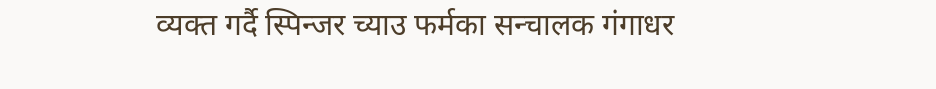व्यक्त गर्दै स्पिन्जर च्याउ फर्मका सन्चालक गंगाधर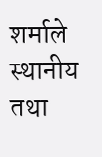शर्माले स्थानीय तथा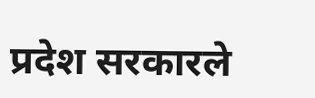प्रदेश सरकारले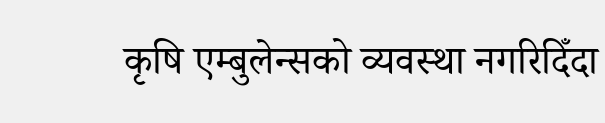कृषि एम्बुलेन्सको व्यवस्था नगरिदिँदा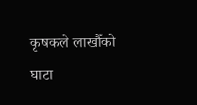कृषकले लाखौँको घाटा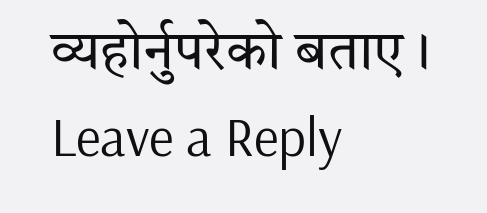व्यहोर्नुपरेको बताए ।
Leave a Reply